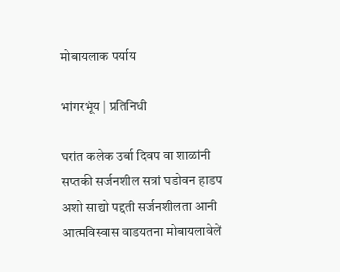मोबायलाक पर्याय

भांगरभूंय | प्रतिनिधी

घरांत कलेक उर्बा दिवप वा शाळांनी सप्तकी सर्जनशील सत्रां घडोवन हाडप अशो साद्यो पद्दती सर्जनशीलता आनी आत्मविस्वास वाडयतना मोबायलावेलें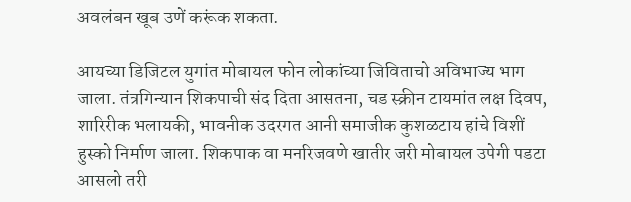अवलंबन खूब उणें करूंक शकता.

आयच्या डिजिटल युगांत मोबायल फोन लोकांच्या जिविताचो अविभाज्य भाग जाला. तंत्रगिन्यान शिकपाची संद दिता आसतना, चड स्क्रीन टायमांत लक्ष दिवप, शारिरीक भलायकी, भावनीक उदरगत आनी समाजीक कुशळटाय हांचे विशीं हुस्को निर्माण जाला. शिकपाक वा मनरिजवणे खातीर जरी मोबायल उपेगी पडटा आसलो तरी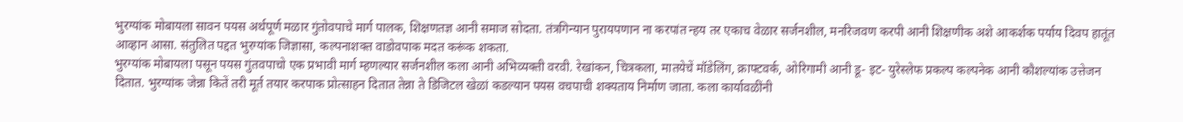भुरग्यांक मोबायला सावन पयस अर्थपूर्ण मळार गुंतोवपाचे मार्ग पालक, शिक्षणतज्ञ आनी समाज सोदता. तंत्रगिन्यान पुरायपणान ना करपांत न्हय तर एकाच वेळार सर्जनशील, मनरिजवण करपी आनी शिक्षणीक अशे आकर्शक पर्याय दिवप हातूंत आव्हान आसा. संतुलित पद्दत भुरग्यांक जिज्ञासा, कल्पनाशक्त वाडोवपाक मदत करूंक शकता.
भुरग्यांक मोबायला पसून पयस गुंतवपाचो एक प्रभावी मार्ग म्हणल्यार सर्जनशील कला आनी अभिव्यक्ती वरवी. रेखांकन, चित्रकला, मातयेचें मॉडेलिंग, क्राफ्टवर्क, ओरिगामी आनी डू- इट- युरेस्लेफ प्रकल्प कल्पनेक आनी कौशल्यांक उत्तेजन दितात. भुरग्यांक जेन्ना कितें तरी मूर्त तयार करपाक प्रोत्साहन दितात तेन्ना ते डिजिटल खेळां कडल्यान पयस वचपाची शक्यताय निर्माण जाता. कला कार्यावळींनी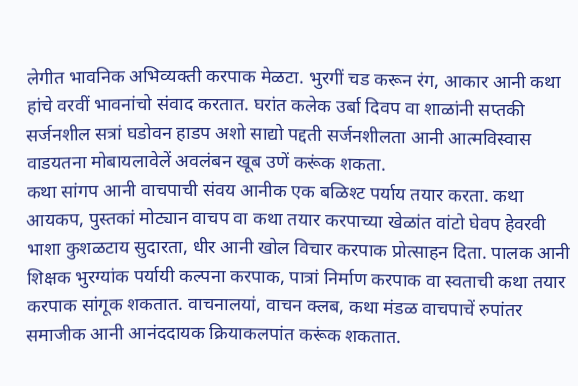लेगीत भावनिक अभिव्यक्ती करपाक मेळटा. भुरगीं चड करून रंग, आकार आनी कथा हांचे वरवीं भावनांचो संवाद करतात. घरांत कलेक उर्बा दिवप वा शाळांनी सप्तकी सर्जनशील सत्रां घडोवन हाडप अशो साद्यो पद्दती सर्जनशीलता आनी आत्मविस्वास वाडयतना मोबायलावेलें अवलंबन खूब उणें करूंक शकता.
कथा सांगप आनी वाचपाची संवय आनीक एक बळिश्ट पर्याय तयार करता. कथा आयकप, पुस्तकां मोट्यान वाचप वा कथा तयार करपाच्या खेळांत वांटो घेवप हेवरवी भाशा कुशळटाय सुदारता, धीर आनी खोल विचार करपाक प्रोत्साहन दिता. पालक आनी शिक्षक भुरग्यांक पर्यायी कल्पना करपाक, पात्रां निर्माण करपाक वा स्वताची कथा तयार करपाक सांगूक शकतात. वाचनालयां, वाचन क्लब, कथा मंडळ वाचपाचें रुपांतर समाजीक आनी आनंददायक क्रियाकलपांत करूंक शकतात.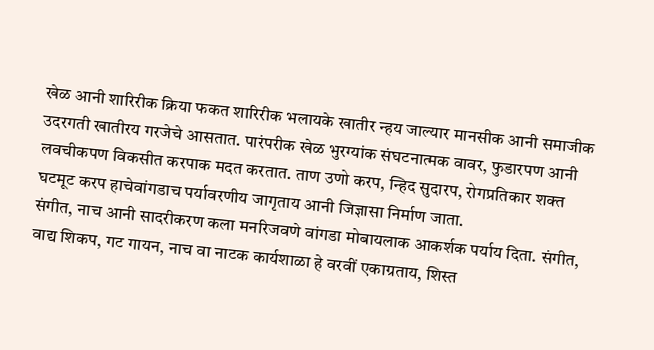खेळ आनी शारिरीक क्रिया फकत शारिरीक भलायके खातीर न्हय जाल्यार मानसीक आनी समाजीक उदरगती खातीरय गरजेचे आसतात. पारंपरीक खेळ भुरग्यांक संघटनात्मक वावर, फुडारपण आनी लवचीकपण विकसीत करपाक मदत करतात. ताण उणो करप, न्हिद सुदारप, रोगप्रतिकार शक्त घटमूट करप हाचेवांगडाच पर्यावरणीय जागृताय आनी जिज्ञासा निर्माण जाता.
संगीत, नाच आनी सादरीकरण कला मनरिजवणे वांगडा मोबायलाक आकर्शक पर्याय दिता. संगीत, वाद्य शिकप, गट गायन, नाच वा नाटक कार्यशाळा हे वरवीं एकाग्रताय, शिस्त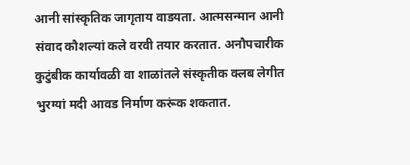आनी सांस्कृतिक जागृताय वाडयता. आत्मसन्मान आनी संवाद कौशल्यां कले वरवी तयार करतात. अनौपचारीक कुटुंबीक कार्यावळी वा शाळांतले संस्कृतीक क्लब लेगीत भुरग्यां मदी आवड निर्माण करूंक शकतात.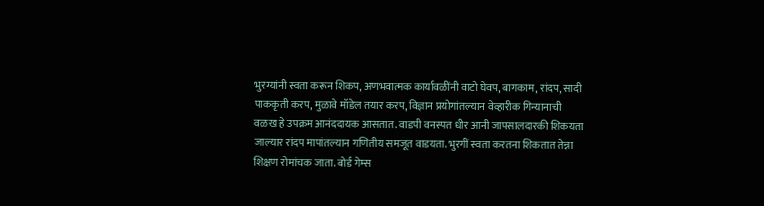भुरग्यांनी स्वता करून शिकप, अणभवात्मक कार्यावळींनी वाटो घेवप, बागकाम, रांदप, सादी पाककृती करप, मुळावे मॉडेल तयार करप, विज्ञान प्रयोगांतल्यान वेव्हारीक गिन्यानाची वळख हे उपक्रम आनंददायक आसतात. वाडपी वनस्पत धीर आनी जापसालदारकी शिकयता जाल्यार रांदप मापांतल्यान गणितीय समजूत वाडयता. भुरगीं स्वता करतना शिकतात तेन्ना शिक्षण रोमांचक जाता. बोर्ड गेम्स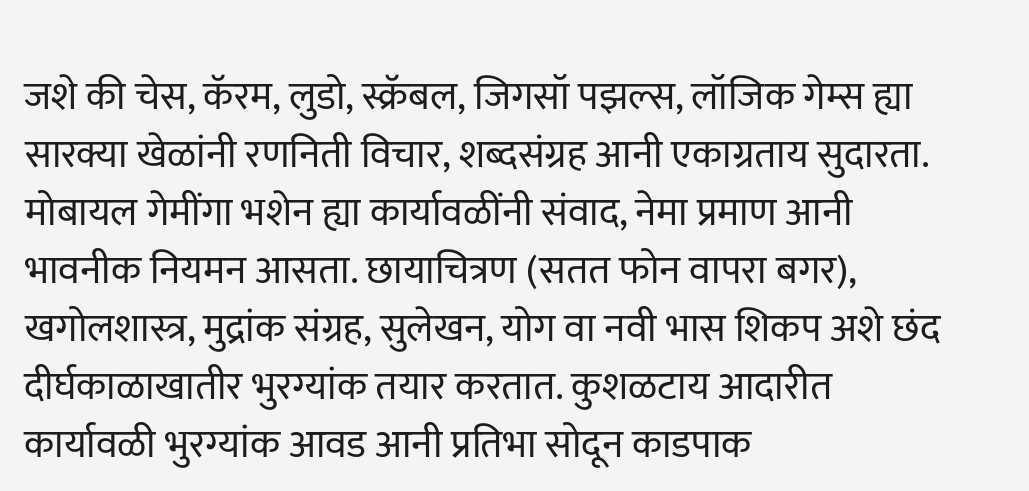जशे की चेस, कॅरम, लुडो, स्क्रॅबल, जिगसॉ पझल्स, लॉजिक गेम्स ह्या सारक्या खेळांनी रणनिती विचार, शब्दसंग्रह आनी एकाग्रताय सुदारता.
मोबायल गेमींगा भशेन ह्या कार्यावळींनी संवाद, नेमा प्रमाण आनी भावनीक नियमन आसता. छायाचित्रण (सतत फोन वापरा बगर), खगोलशास्त्र, मुद्रांक संग्रह, सुलेखन, योग वा नवी भास शिकप अशे छंद दीर्घकाळाखातीर भुरग्यांक तयार करतात. कुशळटाय आदारीत कार्यावळी भुरग्यांक आवड आनी प्रतिभा सोदून काडपाक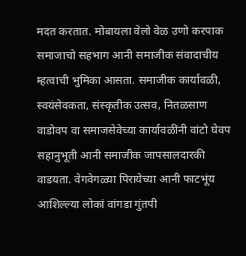मदत करतात. मोबायला वेलो वेळ उणो करपाक समाजाचो सहभाग आनी समाजीक संवादाचीय म्हत्वाची भुमिका आसता. समाजीक कार्यावळी, स्वयंसेवकता, संस्कृतीक उत्सव, नितळसाण वाडोवप वा समाजसेवेच्या कार्यावळींनी वांटो घेवप सहानुभूती आनी समाजीक जापसालदारकी वाडयता. वेगवेगळ्या पिरायेच्या आनी फाटभूंय आशिल्ल्या लोकां वांगडा गुंतपी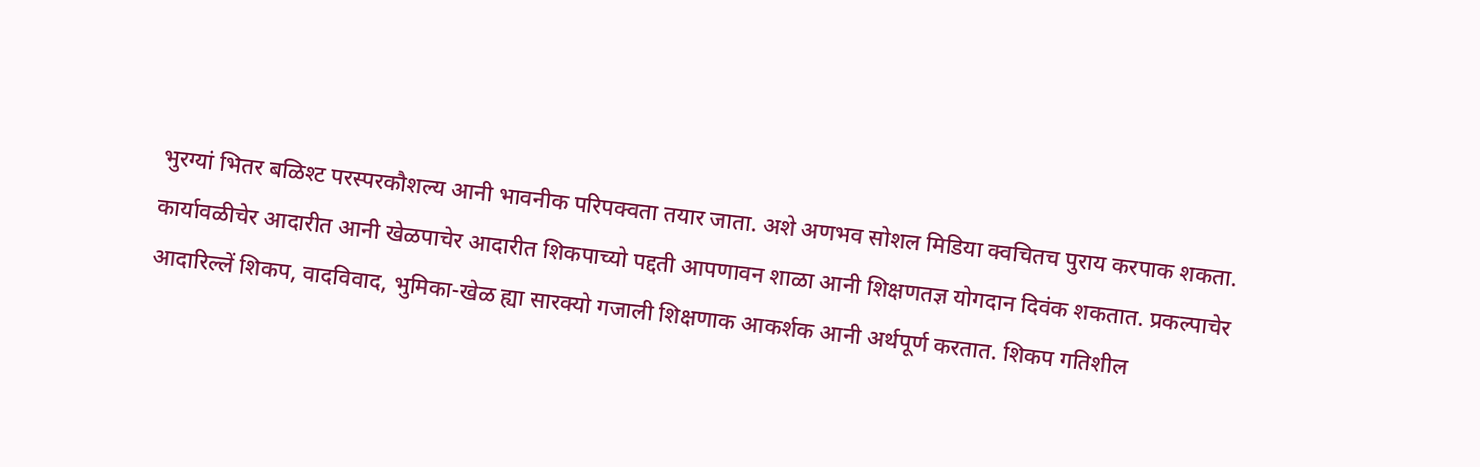भुरग्यां भितर बळिश्ट परस्परकौशल्य आनी भावनीक परिपक्वता तयार जाता. अशे अणभव सोशल मिडिया क्वचितच पुराय करपाक शकता.
कार्यावळीचेर आदारीत आनी खेळपाचेर आदारीत शिकपाच्यो पद्दती आपणावन शाळा आनी शिक्षणतज्ञ योगदान दिवंक शकतात. प्रकल्पाचेर आदारिल्लें शिकप, वादविवाद, भुमिका-खेळ ह्या सारक्यो गजाली शिक्षणाक आकर्शक आनी अर्थपूर्ण करतात. शिकप गतिशील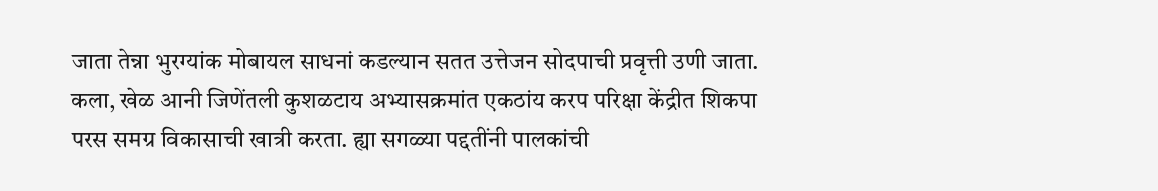जाता तेन्ना भुरग्यांक मोबायल साधनां कडल्यान सतत उत्तेजन सोदपाची प्रवृत्ती उणी जाता. कला, खेळ आनी जिणेंतली कुशळटाय अभ्यासक्रमांत एकठांय करप परिक्षा केंद्रीत शिकपा परस समग्र विकासाची खात्री करता. ह्या सगळ्या पद्दतींनी पालकांची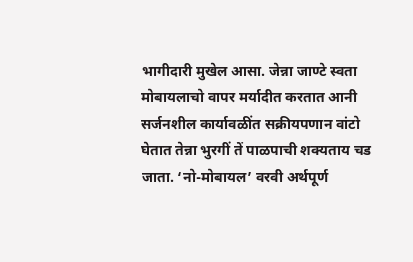भागीदारी मुखेल आसा. जेन्ना जाण्टे स्वता मोबायलाचो वापर मर्यादीत करतात आनी सर्जनशील कार्यावळींत सक्रीयपणान वांटो घेतात तेन्ना भुरगीं तें पाळपाची शक्यताय चड जाता. ‘नो-मोबायल’ वरवी अर्थपूर्ण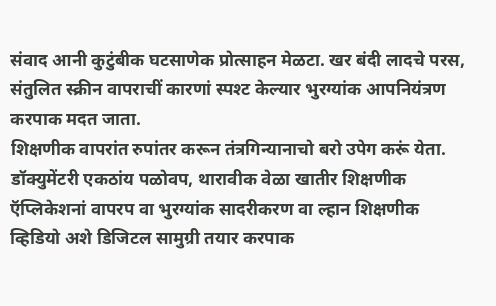संवाद आनी कुटुंबीक घटसाणेक प्रोत्साहन मेळटा. खर बंदी लादचे परस, संतुलित स्क्रीन वापराचीं कारणां स्पश्ट केल्यार भुरग्यांक आपनियंत्रण करपाक मदत जाता.
शिक्षणीक वापरांत रुपांतर करून तंत्रगिन्यानाचो बरो उपेग करूं येता. डॉक्युमेंटरी एकठांय पळोवप, थारावीक वेळा खातीर शिक्षणीक ऍप्लिकेशनां वापरप वा भुरग्यांक सादरीकरण वा ल्हान शिक्षणीक व्हिडियो अशे डिजिटल सामुग्री तयार करपाक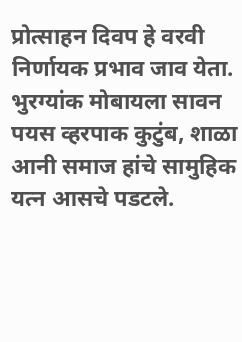प्रोत्साहन दिवप हे वरवी निर्णायक प्रभाव जाव येता. भुरग्यांक मोबायला सावन पयस व्हरपाक कुटुंब, शाळा आनी समाज हांचे सामुहिक यत्न आसचे पडटले.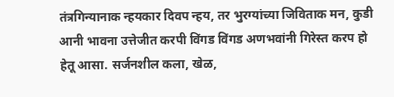तंत्रगिन्यानाक न्हयकार दिवप न्हय, तर भुरग्यांच्या जिविताक मन, कुडी आनी भावना उत्तेजीत करपी विंगड विंगड अणभवांनी गिरेस्त करप हो हेतू आसा. सर्जनशील कला, खेळ,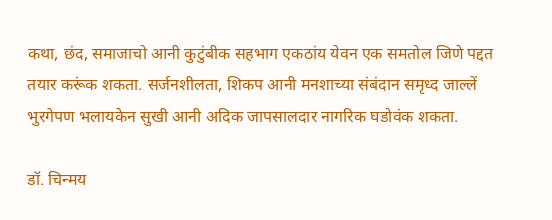कथा, छंद, समाजाचो आनी कुटुंबीक सहभाग एकठांय येवन एक समतोल जिणे पद्दत तयार करूंक शकता. सर्जनशीलता, शिकप आनी मनशाच्या संबंदान समृध्द जाल्लें भुरगेपण भलायकेन सुखी आनी अदिक जापसालदार नागरिक घडोवंक शकता.

डॉ. चिन्मय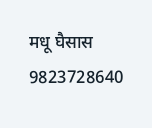मधू घैसास
9823728640